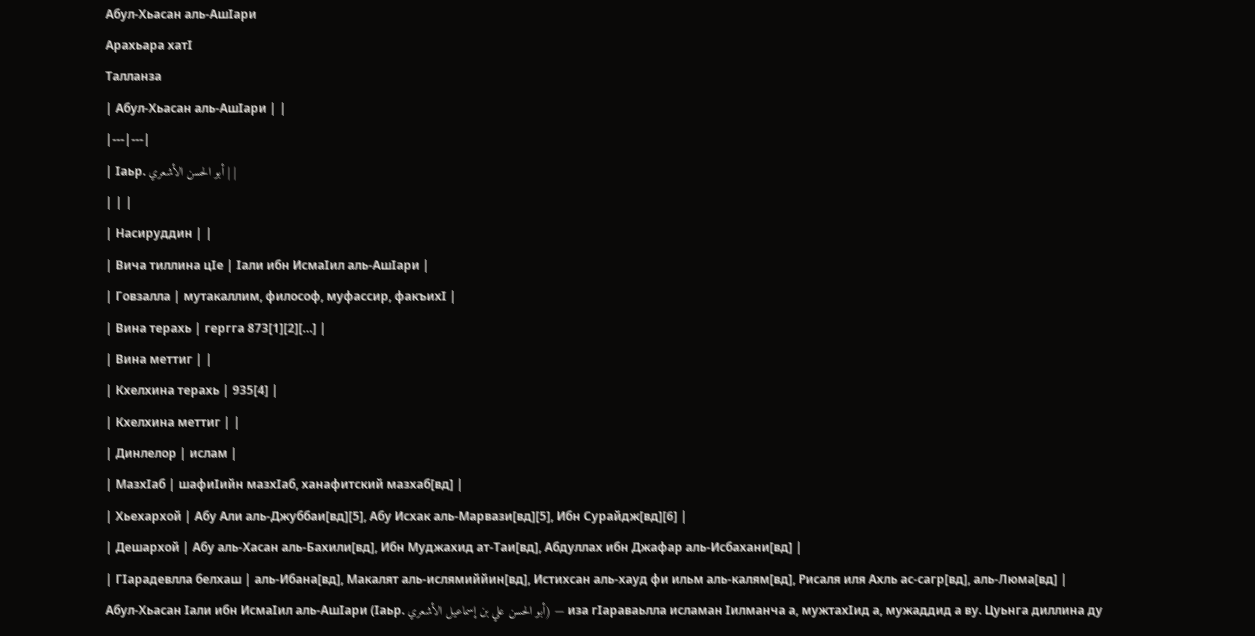Абул-Хьасан аль-АшӀари
Арахьара хатӀ
Талланза
| Абул-Хьасан аль-АшӀари | |
|---|---|
| Ӏаьр. أبو الحسن الأشعري | |
| | |
| Насируддин | |
| Вича тиллина цӀе | Ӏали ибн ИсмаӀил аль-АшӀари |
| Говзалла | мутакаллим, философ, муфассир, факъихӀ |
| Вина терахь | гергга 873[1][2][…] |
| Вина меттиг | |
| Кхелхина терахь | 935[4] |
| Кхелхина меттиг | |
| Динлелор | ислам |
| МазхӀаб | шафиӀийн мазхӀаб, ханафитский мазхаб[вд] |
| Хьехархой | Абу Али аль-Джуббаи[вд][5], Абу Исхак аль-Марвази[вд][5], Ибн Сурайдж[вд][6] |
| Дешархой | Абу аль-Хасан аль-Бахили[вд], Ибн Муджахид ат-Таи[вд], Абдуллах ибн Джафар аль-Исбахани[вд] |
| ГӀарадевлла белхаш | аль-Ибана[вд], Макалят аль-ислямиййин[вд], Истихсан аль-хауд фи ильм аль-калям[вд], Рисаля иля Ахль ас-сагр[вд], аль-Люма[вд] |
Абул-Хьасан Ӏали ибн ИсмаӀил аль-АшӀари (Ӏаьр. أبو الحسن علي بن إسماعيل الأشعري) — иза гӀараваьлла исламан Ӏилманча а, мужтахӀид а, мужаддид а ву. Цуьнга диллина ду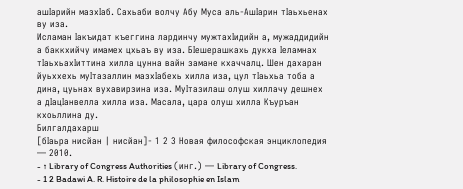ашӀарийн мазхӀаб. Сахьаби волчу Абу Муса аль-АшӀарин тӀаьхьенах ву иза.
Исламан Ӏакъидат къеггина лардинчу мужтахӀидийн а, мужаддидийн а баккхийчу имамех цхьаъ ву иза. БӀешерашкахь дукха Ӏеламнах тӀаьхьахӀиттина хилла цунна вайн замане кхаччалц. Шен дахаран йуьххехь муӀтазаллин мазхӀабехь хилла иза, цул тӀаьхьа тоба а дина, цуьнах вухавирзина иза. МуӀтазилаш олуш хиллачу дешнех а дӀацӀанвелла хилла иза. Масала, цара олуш хилла Къуръан кхоьллина ду.
Билгалдахарш
[бӀаьра нисйан | нисйан]- 1 2 3 Новая философская энциклопедия — 2010.
- ↑ Library of Congress Authorities (инг.) — Library of Congress.
- 1 2 Badawi A. R. Histoire de la philosophie en Islam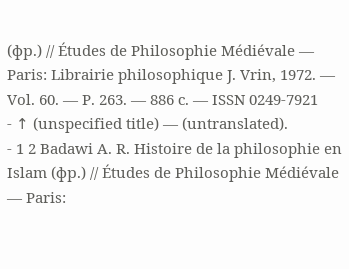(фр.) // Études de Philosophie Médiévale — Paris: Librairie philosophique J. Vrin, 1972. — Vol. 60. — P. 263. — 886 с. — ISSN 0249-7921
- ↑ (unspecified title) — (untranslated).
- 1 2 Badawi A. R. Histoire de la philosophie en Islam (фр.) // Études de Philosophie Médiévale — Paris: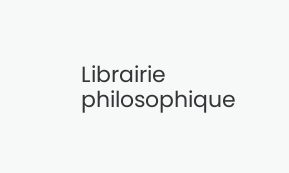Librairie philosophique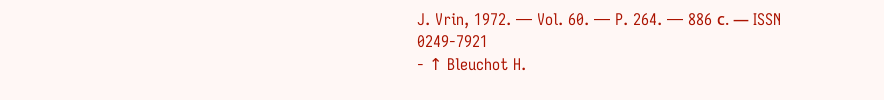J. Vrin, 1972. — Vol. 60. — P. 264. — 886 с. — ISSN 0249-7921
- ↑ Bleuchot H.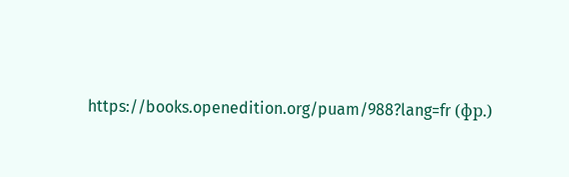https://books.openedition.org/puam/988?lang=fr (фр.)